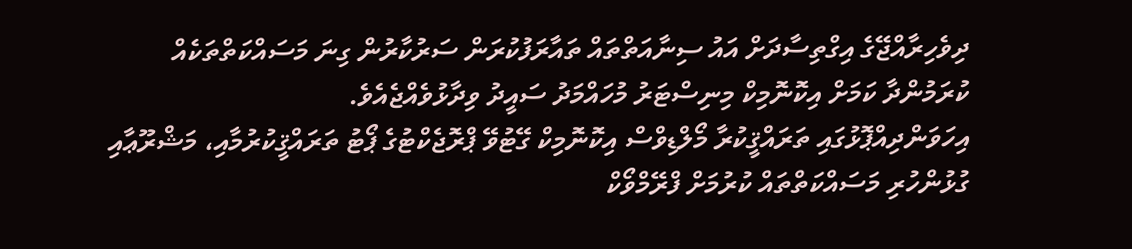ދިވެހިރާއްޖޭގެ އިގްތިސާދަށް އައު ސިނާއަތްތައް ތައާރަފުކުރަން ސަރުކާރުން ގިނަ މަސައްކަތްތަކެއް ކުރަމުންދާ ކަމަށް އިކޮނޮމިކް މިނިސްޓަރު މުހައްމަދު ސައީދު ވިދާޅުވެއްޖެއެވެ.
އިހަވަންދިއްޕޮޅުގައި ތަރައްޤީކުރާ މޯލްޑިވްސް އިކޮނޮމިކް ގޭޓުވޭ ޕްރޮޖެކްޓުގެ ޕޯޓު ތަރައްޤީކުރުމާއި، މަޝްރޫޢާއި ގުޅުންހުރި މަސައްކަތްތައް ކުރުމަށް ފްރޭމްވޯކް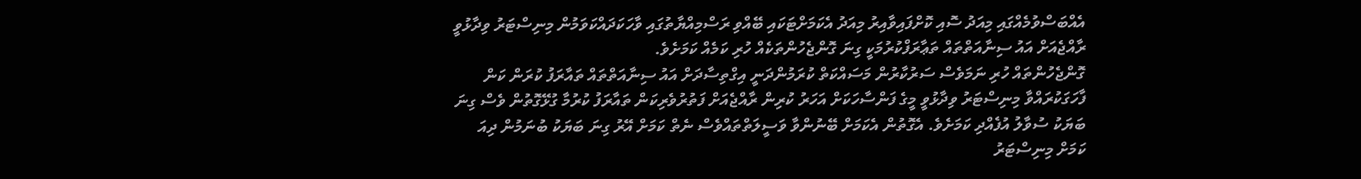އެއްބަސްވުމެއްގައި މިއަދު ސޮއި ކޮށްފައިވާއިރު މިއަދު އެކަމަށްޓަކައި ބޭއްވި ރަސްމިއްޔާތުގައި ވާހަކަދައްކަވަމުން މިނިސްޓަރު ވިދާޅުވީ ރާއްޖެއަށް އައު ސިނާއަތްތައް ތަޢާރަފްކުރުމަކީ ގިނަ ގޮންޖެހުންތަކެއް ހުރި ކަމެއް ކަމަށެވެ.
ގޮންޖެހުންތައް ހުރި ނަމަވެސް ސަރުކާރުން މަސައްކަތް ކުރަމުންދަނީ އިގްތިސާދަށް އައު ސިނާއަތްތައް ތައާރަފު ކުރަން ކަން ފާހަގަކުރައްވާ މިނިސްޓަރު ވިދާޅުވީ މީގެ ފަންސާހަކަށް އަހަރު ކުރިން ރާއްޖެއަށް ފަތުރުވެރިކަން ތައާރަފު ކުރުމާ ގުޅޭގޮތުން ވެސް ގިނަ ބަޔަކު ސުވާލު އުފެއްދި ކަމަށެވެ. އެގޮތުން އެކަމަށް ބޭނުންވާ ވަސީލަތްތައްވެސް ނެތް ކަމަށް އޭރު ގިނަ ބަޔަކު ބުނަމުން ދިއަ ކަމަށް މިނިސްޓަރު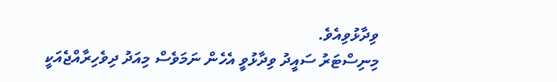ވިދާޅުވިއެވެ.
މިނިސްޓަރު ސައީދު ވިދާޅުވީ އެހެން ނަމަވެސް މިއަދު ދިވެހިރާއްޖެއަކީ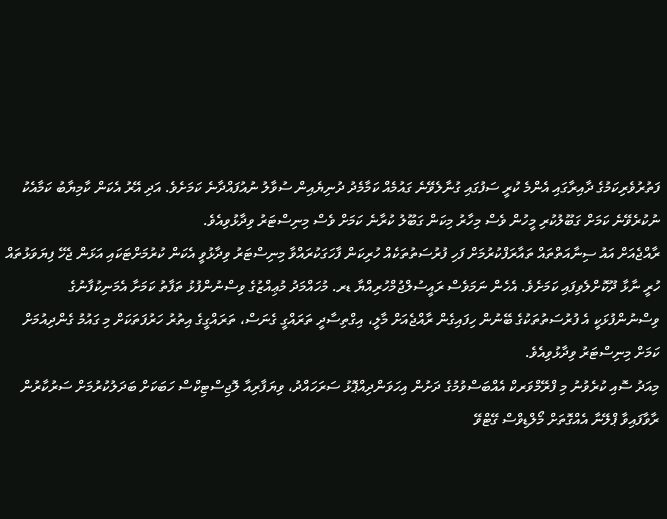ފަތުރުވެރިކަމުގެ ދާއިރާގައި އެންމެ ކުރީ ސަފުގައި ގުނާލެވޭނެ ގައުމެއް ކަމާމެދު ދުނިޔެއިން ސުވާލު ނުއުފައްދާނެ ކަމަށެވެ. އަދި އޭރު އެކަން ކާމިޔާބު ކަމާއެކު ނުކުރެވޭނެ ކަމަށް ގަބޫލުކުރި މީހުން ވެސް މިހާރު މިކަން ގަބޫލު ކުރާނެ ކަމަށް ވެސް މިނިސްޓަރު ވިދާޅުވިއެވެ.
ރާއްޖެއަށް އައު ސިނާއަތްތައް ތައާރަފްކުރުމަށް ފަހި ފުރުސަތުތަކެއް ހުރިކަން ފާހަގަކުރައްވާ މިނިސްޓަރު ވިދާޅުވީ އެކަން ކުރުމަށްޓަކައި އަޅަން ޖެހޭ ފިޔަވަޅުތައް ހުރީ ނާޅާ ދޫކޮށްލެވިފައި ކަމަށެވެ. އެހެން ނަމަވެސް ރައީސުލްޖުމްހުރިއްޔާ ޑރ. މުހައްމަދު މުޢިއްޒުގެ ވިސްނުންފުޅު ތަފާތު ކަމަށާ އެމަނިކުފާނުގެ ވިސްނުންފުޅަކީ އެ ފުރުސަތުތަކުގެ ބޭނުން ހިފައިގެން ރާއްޖެއަށް މާލީ، އިގްތިސާދީ ތަރައްގީ ގެނަސް، ތަރައްގީގެ އިތުރު ހަރުފަތަކަށް މި ގައުމު ގެންދިއުމަށް ކަމަށް މިނިސްޓަރު ވިދާޅުވިއެވެ.
މިއަދު ސޮއި ކުރެވުނު މި ފްރޭމްވަރކް އެއްބަސްވުމުގެ ދަށުން އިހަވަންދިއްޕޮޅު ސަރަހައްދު، ވިޔަފާރިއާ ލޮޖިސްޓިކްސް ހަބަކަށް ބަދަލުކުރުމަށް ސަރުކާރުން ރާވާފައިވާ ޕްލޭނާ އެއްގޮތަށް މޯލްޑިވްސް ގޭޓްވޭ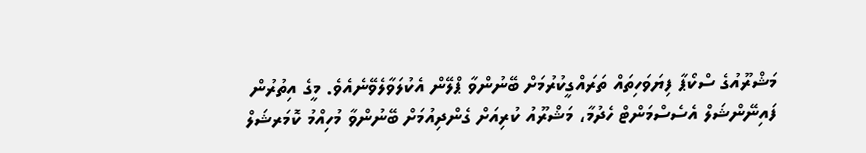މަޝްރޫއުގެ ސްކޯޕާ ފިޔަވަހިތައް ތަރައްގީކުރުމަށް ބޭނުންވާ ޕްލޭން އެކުލަވާލެވޭނެއެވެ. މީގެ އިތުރުން ފައިނޭންޝަލް އެސެސްމަންޓް ހެދުމާ، މަޝްރޫއު ކުރިއަށް ގެންދިއުމަށް ބޭނުންވާ މުހިއްމު ކޮމަރޝަލް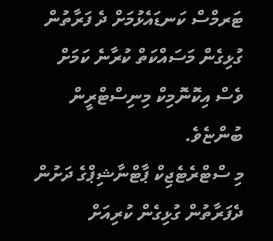ޓަރމްސް ކަނޑައެޅުމަށް ދެ ފަރާތުން ގުޅިގެން މަސައްކަތް ކުރާނެ ކަމަށް ވެސް އިކޮނޮމިކް މިނިސްޓްރީން ބުންޏެވެ.
މި ސްޓްރެޓެޖިކް ޕާޓްނާޝިޕްގެ ދަށުން ދެފަރާތުން ގުޅިގެން ކުރިއަށް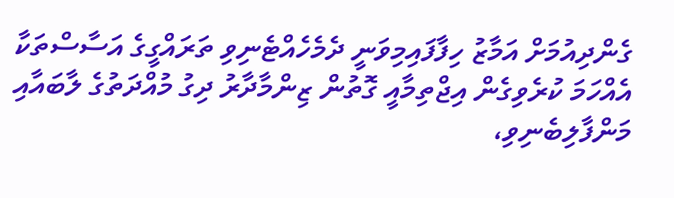ގެންދިއުމަށް އަމާޒު ހިފާފައިމިވަނީ ދެމެހެއްޓެނިވި ތަރައްގީގެ އަސާސްތަކާ އެއްހަމަ ކުރެވިގެން އިޖްތިމާއީ ގޮތުން ޒިންމާދާރު ދިގު މުއްދަތުގެ ލާބައާއި މަންފާލިބެނިވި،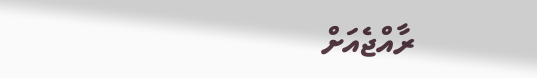ރާއްޖެއަށް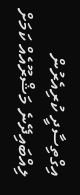އިގްތިސާދީ ކުރިއެރުން ލިއްބައިދޭނެ މަޝްރޫއެއް ކަމަށް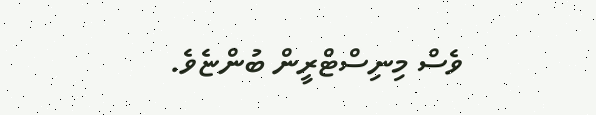ވެސް މިނިސްޓްރީން ބުންޏެވެ.